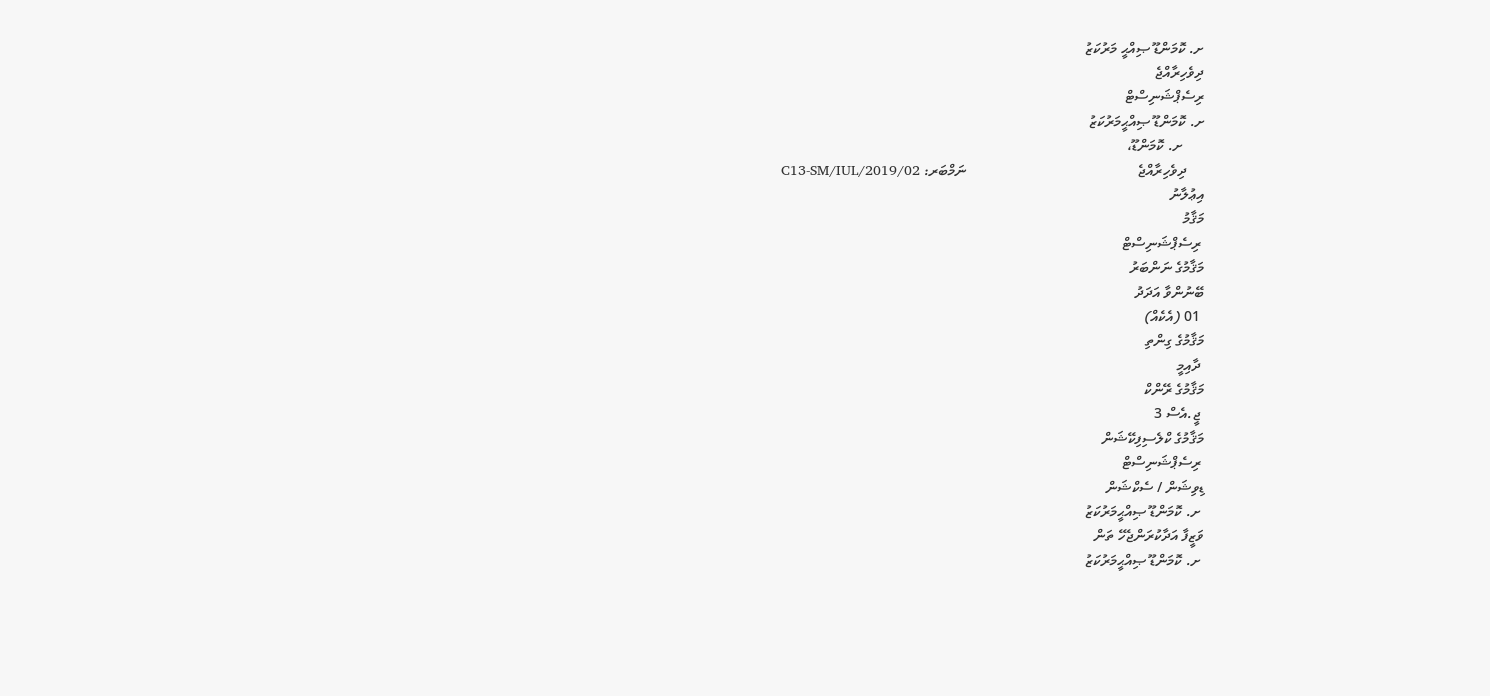ށ. ކޮމަންޑޫ ޞިއްޙީ މަރުކަޒު
ދިވެހިރާއްޖެ
ރިސެޕްޝަނިސްޓް
ށ. ކޮމަންޑޫ ޞިއްޙީމަރުކަޒު
      ށ. ކޮމަންޑޫ،
     ދިވެހިރާއްޖެ                                               ނަމްބަރ: C13-SM/IUL/2019/02
އިޢުލާނު
މަޤާމު
 ރިސެޕްޝަނިސްޓް
މަޤާމުގެ ނަންބަރު
ބޭނުންވާ އަދަދު
 01 (އެކެއް)
މަޤާމުގެ ގިންތި
 ދާއިމީ
މަޤާމުގެ ރޭންކް
 ޖީ.އެސް 3
މަޤާމުގެ ކްލެސިފިކޭޝަން
 ރިސެޕްޝަނިސްޓް
ޑިވިޝަން / ސެކްޝަން
 ށ. ކޮމަންޑޫ ޞިއްޙީމަރުކަޒު
ވަޒީފާ އަދާކުރަންޖެހޭ ތަން
 ށ. ކޮމަންޑޫ ޞިއްޙީމަރުކަޒު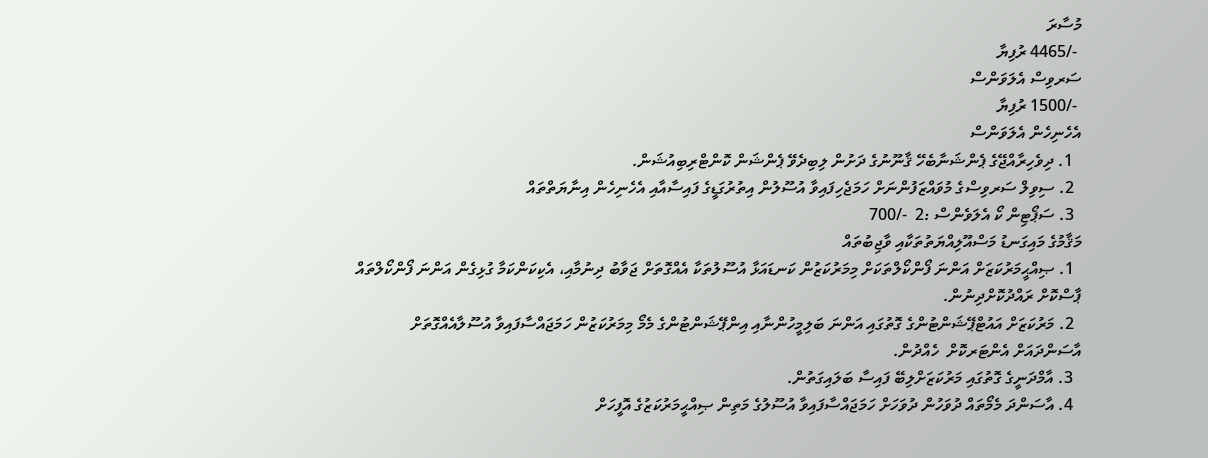މުސާރަ
 -/4465 ރުފިޔާ
ސަރވިސް އެލަވަންސް
 -/1500 ރުފިޔާ
އެހެނިހެން އެލަވަންސް
  1. ދިވެހިރާއްޖޭގެ ޕެންޝަނާބެހޭ ޤާނޫނުގެ ދަށުން ލިބިދެވޭ ޕެންޝަން ކޮންޓްރިބިއުޝަން.
  2. ސިވިލް ސަރވިސްގެ މުވައްޒަފުންނަށް ހަމަޖެހިފައިވާ އުސޫލުން އިތުރުގަޑީގެ ފައިސާއާއި އެހެނިހެން އިނާޔަތްތައް
  3. ސަޕޯޓިން ކޯ އެލަވެންސް :2  -/700
މަޤާމުގެ މައިގަނޑު މަސްއޫލިއްޔަތުތަކާއި ވާޖިބުތައް
  1. ޞިއްޙީމަރުކަޒަށް އަންނަ ފޯންކޯލްތަކަށް މިމަރުކަޒުން ކަނޑައަޅާ އުސޫލުތަކާ އެއްގޮތަށް ޖަވާބު ދިނުމާއި، އެކިކަންކަމާ ގުޅިގެން އަންނަ ފޯންކޯލްތައް ޕާސްކޮށް ރައްދުކޮށްދިނުން.
  2. މަރުކަޒަށް އައުޓްޕޭޝަންޓުންގެ ގޮތުގައި އަންނަ ބަލިމީހުންނާއި އިންޕޭޝަންޓުންގެ މެމޯ މިމަރުކަޒުން ހަމަޖައްސާފައިވާ އުސޫލާއެއްގޮތަށް އާސަންދައަށް އެންޓަރކޮށް  ހެއްދުން.
  3. އާމްދަނީގެ ގޮތުގައި މަރުކަޒަށްލިބޭ ފައިސާ ބަލައިގަތުން.
  4. އާސަންދަ މެމޯތައް ދުވަހުން ދުވަހަށް ހަމަޖައްސާފައިވާ އުސޫލުގެ މަތިން ޞިއްޙީމަރުކަޒުގެ އޮފީހަށް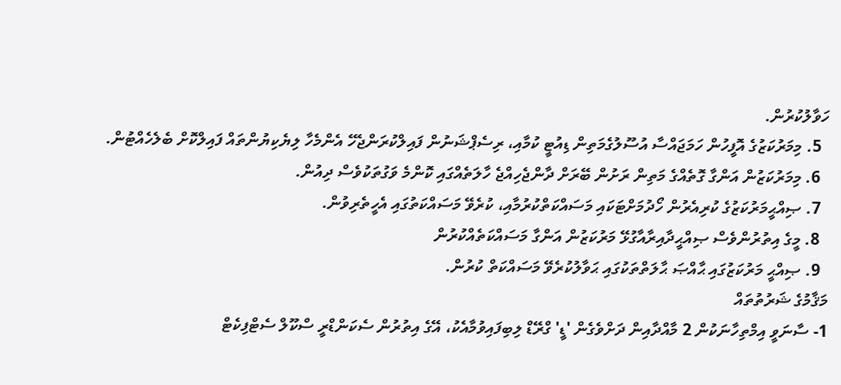ހަވާލުކުރުން.
  5. މިމަރުކަޒުގެ އޮފީހުން ހަމަޖައްސާ އުސޫލުގެމަތިން ޑިއުޓީ ކުމާއި، ރިސެޕްޝަނުން ފައިލްކުރަންޖެހޭ އެންމެހާ ލިޔެކިޔުންތައް ފައިލްކޮށް ބެލެހެއްޓުން.
  6. މިމަރުކަޒުން އަންގާ ގޮތެއްގެ މަތިން ރަށުން ބޭރަށް ދާންޖެހިއްޖެ ހާލަތެއްގައި ކޮންމެ ވަގުތަކުވެސް ދިއުން.
  7. ޞިއްޙީމަރުކަޒުގެ ކުރިއެރުން ހޯދުމަށްޓަކައި މަސައްކަތްކުރުމާއި، ކުރެވޭ މަސައްކަތުގައި އެހީތެރިވުން.
  8. މީގެ އިތުރުންވެސް ޞިއްޙީދާއިރާއާގުޅޭ މަރުކަޒުން އަންގާ މަސައްކަތެއްކުރުން
  9. ޞިއްޙީ މަރުކަޒުގައި ޙާއްޞަ ޙާލަތްތަކުގައި ޙަވާލުކުރެވޭ މަސައްކަތް ކުރުން.
މަޤާމުގެ ޝަރުތުތައް
1- ސާނަވީ އިމްތިހާނަކުން 2 މާއްދާއިން ދަށްވެގެން 'ޑީ' ގްރޭޑް ލިބިފައިވުމާއެކު، އޭގެ އިތުރުން ސެކަންޑްރީ ސްކޫލް ސެޓްފިކެޓް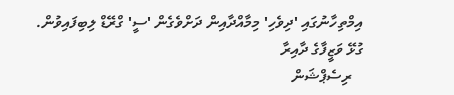އިމްތިހާނުގައި 'ދިވެހި' މިމާއްދާއިން ދަށްވެގެން 'ސީ' ގްރޭޑް ލިބިފައިވުން.
ގުޅޭ ވަޒީފާގެ ދާއިރާ
   ރިސެޕްޝަން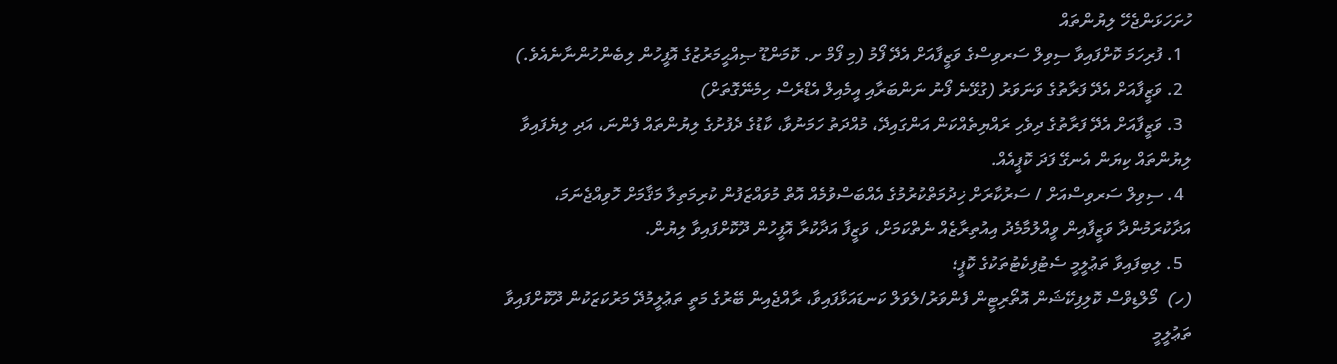ހުށަހަޅަންޖެހޭ ލިޔުންތައް
  1. ފުރިހަމަ ކޮށްފައިވާ ސިވިލް ސަރވިސްގެ ވަޒީފާއަށް އެދޭ ފޯމު (މި ފޯމް ށ. ކޮމަންޑޫ ޞިއްޙީމަރުޒުގެ އޮފީހުން ލިބެންހުންނާނެއެވެ.)
  2. ވަޒީފާއަށް އެދޭ ފަރާތުގެ ވަނަވަރު (ގުޅޭނެ ފޯނު ނަންބަރާއި އީމެއިލް އެޑްރެސް ހިމެނޭގޮތަށް)
  3. ވަޒީފާއަށް އެދޭ ފަރާތުގެ ދިވެހި ރައްޔިތެއްކަން އަންގައިދޭ، މުއްދަތު ހަމަނުވާ، ކާޑުގެ ދެފުށުގެ ލިޔުންތައް ފެންނަ، އަދި ލިޔެފައިވާ ލިޔުންތައް ކިޔަން އެނގޭ ފަދަ ކޮޕީއެއް.
  4. ސިވިލް ސަރވިސްއަށް / ސަރުކާރަށް ޚިދުމަތްކުރުމުގެ އެއްބަސްވުމެއް އޮތް މުވައްޒަފުން ކުރިމަތިލާ މަޤާމަށް ހޮވިއްޖެނަމަ، އަދާކުރަމުންދާ ވަޒީފާއިން ވީއްލުމާމެދު އިއުތިރާޒެއް ނެތްކަމަށް، ވަޒީފާ އަދާކުރާ އޮފީހުން ދޫކޮށްފައިވާ ލިޔުން.
  5. ލިބިފައިވާ ތަޢުލީމީ ސެޓުފިކެޓުތަކުގެ ކޮޕީ؛
(ހ)  މޯލްޑިވްސް ކޮލިފިކޭޝަން އޮތޯރިޓީން ފެންވަރު/ލެވަލް ކަނޑައަޅާފައިވާ، ރާއްޖެއިން ބޭރުގެ މަތީ ތަޢުލީމުދޭ މަރުކަޒަކުން ދޫކޮށްފައިވާ ތަޢުލީމީ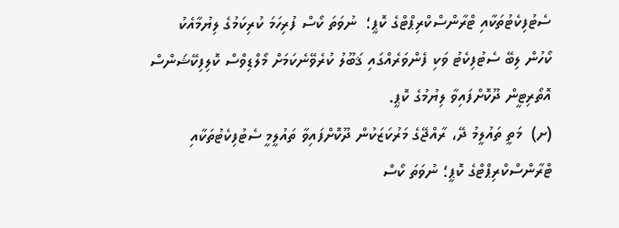ސެޓުފިކެޓުތަކާއި ޓްރާންސްކްރިޕްޓްގެ ކޮޕީ؛  ނުވަތަ ކޯސް ފުރިހަމަ ކުރިކަމުގެ ލިޔުމާއެކު ކޯހުން ލިބޭ ސެޓުފިކެޓު ވަކި ފެންވަރެއްގައި ޤަބޫލު ކުރެވޭނެކަމަށް މޯލްޑިވްސް ކޮލިފިކޭޝަންސް އޮތޯރިޓީން ދޫކޮށްފައިވާ ލިޔުމުގެ ކޮޕީ.
(ށ)  މަތީ ތައުލީމު ދޭ، ރާއްޖޭގެ މަރުކަޒަކުން ދޫކޮށްފައިވާ ތައުލީމީ ސެޓުފިކެޓުތަކާއި ޓްރާންސްކްރިޕްޓްގެ ކޮޕީ؛ ނުވަތަ ކޯސް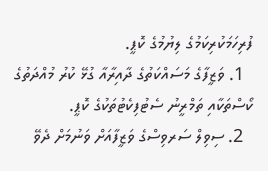ފުރިހަމަކުރިކަމުގެ ލިޔުމުގެ ކޮޕީ.
  1. ވަޒީފާގެ މަސައްކަތުގެ ދާއިރާއާ ގުޅޭ ކުރު މުއްދަތުގެ ކޯސްތަކާއި ތަމްރީނު ސެޓުފިކެޓުތަކުގެ ކޮޕީ.
  2. ސިވިލް ސަރވިސްގެ ވަޒީފާއަށް ވަނުމަށް ދެވޭ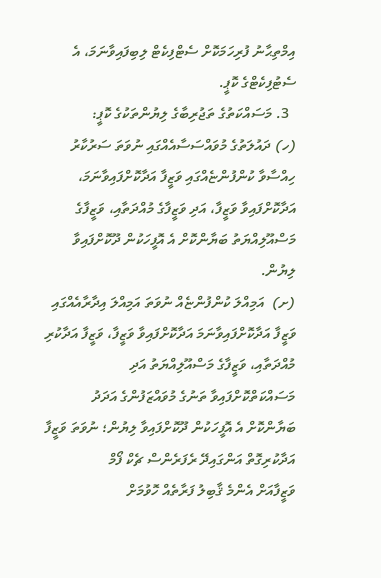އިމްތިޙާނު ފުރިހަމަކޮށް ސެޓްފިކެޓް ލިބިފައިވާނަމަ، އެ ސެޓުފިކެޓްގެ ކޮޕީ.
  3. މަސައްކަތުގެ ތަޖުރިބާގެ ލިޔުންތަކުގެ ކޮޕީ:
(ހ) ދައުލަތުގެ މުވައްސަސާއެއްގައި ނުވަތަ ސަރުކާރު ހިއްސާވާ ކުންފުންޏެއްގައި ވަޒީފާ އަދާކޮށްފައިވާނަމަ، އަދާކޮށްފައިވާ ވަޒީފާ، އަދި ވަޒީފާގެ މުއްދަތާއި، ވަޒީފާގެ މަސްއޫލިއްޔަތު ބަޔާންކޮށް އެ އޮފީހަކުން ދޫކޮށްފައިވާ ލިޔުން.
(ށ)  އަމިއްލަ ކުންފުންޏެއް ނުވަތަ އަމިއްލަ އިދާރާއެއްގައި ވަޒީފާ އަދާކޮށްފައިވާނަމަ އަދާކޮށްފައިވާ ވަޒީފާ، ވަޒީފާ އަދާކުރި މުއްދަތާއި، ވަޒީފާގެ މަސްއޫލިއްޔަތު އަދި މަސައްކަތްކޮށްފައިވާ ތަނުގެ މުވައްޒަފުންގެ އަދަދު ބަޔާންކޮށް އެ އޮފީހަކުން ދޫކޮށްފައިވާ ލިޔުން؛ ނުވަތަ ވަޒީފާ އަދާކުރިގޮތް އަންގައިދޭ ރެފަރެންސް ޗެކް ފޯމް
ވަޒީފާއަށް އެންމެ ޤާބިލު ފަރާތެއް ހޮވުމަށް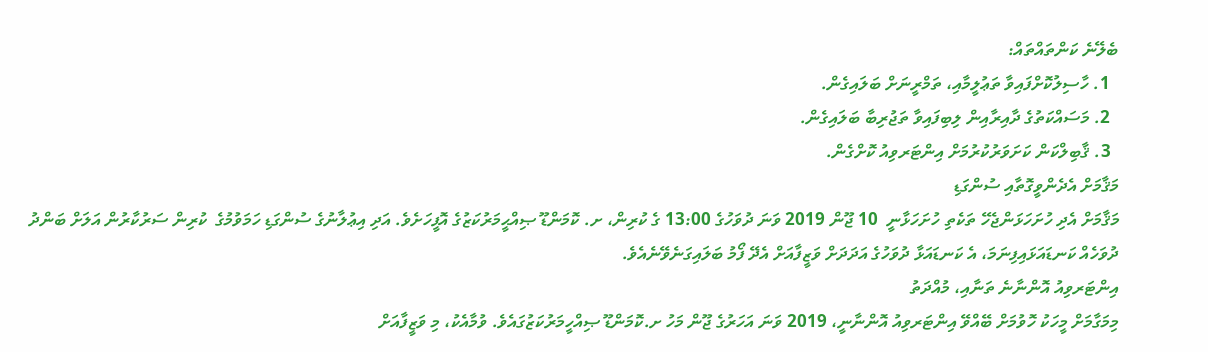ބެލޭނެ ކަންތައްތައް:
  1. ހާސިލުކޮށްފައިވާ ތަޢުލީމާއި، ތަމްރީނަށް ބަލައިގެން.
  2. މަސައްކަތުގެ ދާއިރާއިން ލިބިފައިވާ ތަޖުރިބާ ބަލައިގެން.
  3. ޤާބިލްކަން ކަށަވަރުކުރުމަށް އިންޓަރވިއު ކޮށްގެން.
މަޤާމަށް އެދެންވީގޮތާއި ސުންގަޑި
މަޤާމަށް އެދި ހުށަހަޅަންޖެހޭ ތަކެތި ހުށަހަޅާނީ  10 ޖޫން 2019 ވަނަ ދުވަހުގެ 13:00 ގެ ކުރިން، ށ. ކޮމަންޑޫ ޞިއްޙީމަރުކަޒުގެ އޮފީހަށެވެ. އަދި އިޢުލާނުގެ ސުންގަޑި ހަމަވުމުގެ  ކުރިން ސަރުކާރުން އަލަށް ބަންދު ދުވަހެއް ކަނޑައަޅައިފިނަމަ، އެ ކަނޑައަޅާ ދުވަހުގެ އަދަދަށް ވަޒީފާއަށް އެދޭ ފޯމު ބަލައިގަނެވޭނެއެވެ.
އިންޓަރވިއު އޮންނާނެ ތަނާއި، މުއްދަތު
މިމަގާމަށް މީހަކު ހޮވުމަށް ބޭއްވޭ އިންޓަރވިއު އޮންނާނީ، 2019 ވަނަ އަހަރުގެ ޖޫން މަހު ށ.ކޮމަންޑޫ ޞިއްހީމަރުކަޒުގައެވެ. ވުމާއެކު، މި ވަޒީފާއަށް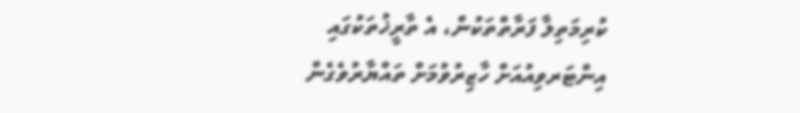ކުރިމަތިލާ ފަރާތްތަކުން، އެ ތާރީޚުތަކުގައި އިންޓަރވިއުއަށް ހާޒިރުވުމަށް ތައްޔާރުވެގެން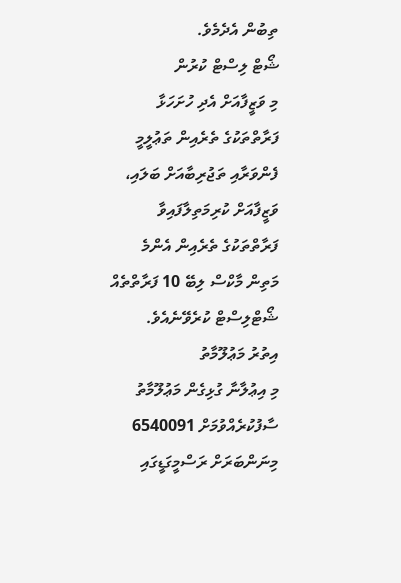ތިބުން އެދެމެވެ.
ޝޯޓް ލިސްޓް ކުރުން
މި ވަޒީފާއަށް އެދި ހުށަހަޅާ ފަރާތްތަކުގެ ތެރެއިން ތަޢުލީމީ ފެންވަރާއި ތަޖުރިބާއަށް ބަލައި، ވަޒީފާއަށް ކުރިމަތިލާފައިވާ ފަރާތްތަކުގެ ތެރެއިން އެންމެ މަތިން މާކްސް ލިބޭ 10 ފަރާތްތެއް ޝޯޓްލިސްޓް ކުރެވޭނެއެވެ.
އިތުރު މަޢުލޫމާތު
މި އިޢުލާނާ ގުޅިގެން މަޢުލޫމާތު ސާފުކުރެއްވުމަށް 6540091 މިނަންބަރަށް ރަސްމީގަޑީގައި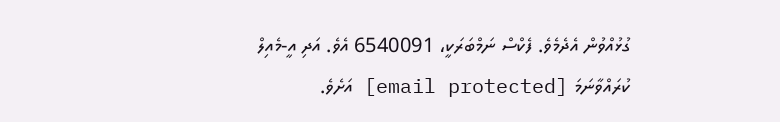ގުޅުއްވުން އެދެމެވެ. ފެކްސް ނަމްބަރަކީ، 6540091 އެވެ. އަދި އީ-މެއިލް ކުރައްވާނަމަ [email protected] އަށެވެ.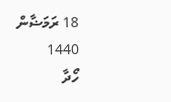18 ރަމަޟާން 1440
ހޯދާ